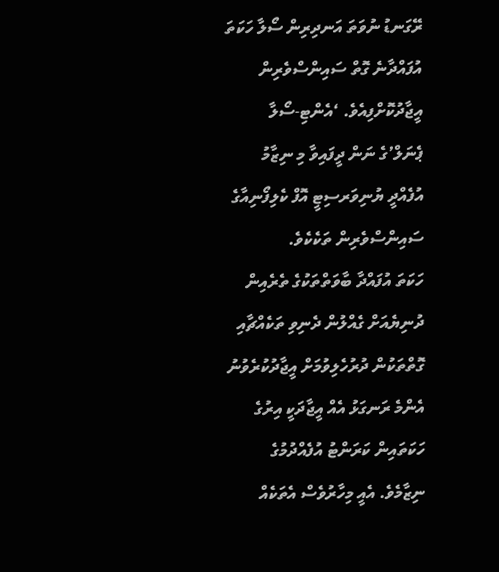ރޭގަނޑު ނުވަތަ އަނދިރިން ސޯލާ ހަކަތަ އުފައްދާނެ ގޮތް ސައިންސްވެރިން އީޖާދުކޮށްފިއެވެ. ‘އެންޓި-ސޯލާ ޕެނަލް’ގެ ނަން ދީފައިވާ މި ނިޒާމު އުފެއްދީ ޔުނިވަރސިޓީ އޮފް ކެލިފޯނިއާގެ ސައިންސްވެރިން ތަކެކެވެ.
ހަކަތަ އުފައްދާ ބާވަތްތަކުގެ ތެރެއިން ދުނިޔެއަށް ގެއްލުން ދެނިވި ތަކެއްޗާއި ގޮތްތަކުން ދުރުހެލިވުމަށް އީޖާދުކުރެވުނު އެންމެ ރަނގަޅު އެއް އީޖާދަކީ އިރުގެ ހަކަތައިން ކަރަންޓު އުފެއްދުމުގެ ނިޒާމެވެ. އެއީ މިހާރުވެސް އެތަކެއް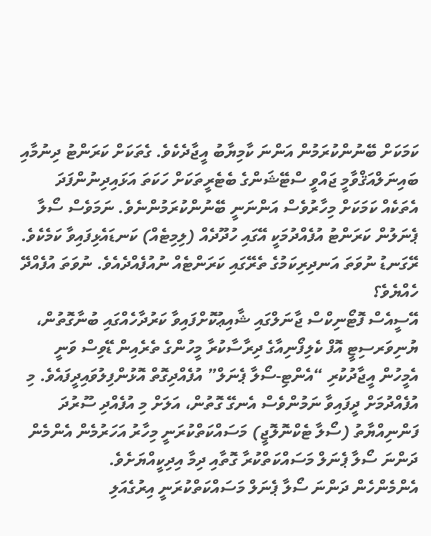ކަމަކަށް ބޭނުންކުރަމުން އަންނަ ކާމިޔާބު އީޖާދެކެވެ. ގެތަކަށް ކަރަންޓު ދިނުމާއި ބައިނަލްއަޤްވާމީ ޖައްވީ ސްޓޭޝަންގެ ބެޓެރީތަކަށް ހަކަތަ އަޅައިދިނުންފަދަ އެތަކެއް ކަމަކަށް މިހާރުވެސް އަންނަނީ ބޭނުންކުރަމުންނެވެ. ނަމަވެސް ސޯލާ ޕެނަލުން ކަރަންޓު އުފެއްދުމަކީ އޭގައި ހުދޫދެއް (ލިމިޓެއް) ކަނޑައެޅިފައިވާ ކަމެކެވެ. ރޭގަނޑު ނުވަތަ އަނދިރިކަމުގެ ތެރޭގައި ކަރަންޓެއް ނުއުފެއްދެއެވެ. ނުވަތަ އުފެއްދޭ ހެއްޔެވެ؟
އޭސީއެސް ފޮޓޯނިކްސް ޖާނަލްގައި ޝާއިޢުކޮށްފައިވާ ކަރުދާހެއްގައި ބުނާގޮތުން، ޔުނިވަރސިޓީ އޮފް ކެލިފޯނިއާގެ ދިރާސާކުރާ މީހުންގެ ތެރެއިން ޑޭވިސް ވަނީ އެމީހުން އީޖާދުކުރި “އެންޓި-ސޯލާ ޕެނަލް” އުފެއްދިގޮތް އޮޅުންފިލުވައިދީފައެވެ. މި އުފެއްދުމަށް ދީފައިވާ ނަމުންވެސް އެނގޭ ގޮތުން، އަލަށް މި އުފެއްދި ސޫރުދަ ފަންނިއްޔާތު (ސޯލާ ޓެކްނޮލޮޖީ) މަސައްކަތްކުރަނީ މިހާރު އަހަރުމެން އެންމެން ދަންނަ ސޯލާ ޕެނަލް މަސައްކަތްކުރާ ގޮތާއި ދިމާ އިދިކީއްޔަށެވެ.
އެންމެންހެން ދަންނަ ސޯލާ ޕެނަލް މަސައްކަތްކުރަނީ އިރުގެއަލި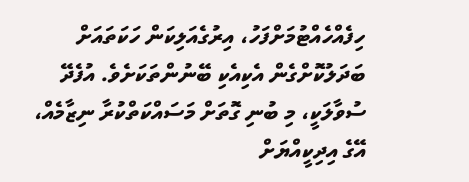ހިފެއްހެއްޓުމަށްފަހު، އިރުގެއަލިކަން ހަކަތައަށް ބަދަލުކޮށްގެން އެކިއެކި ބޭނުންތަކަށެވެ. އުފެދޭ ސުވާލަކީ، މި ބުނި ގޮތަށް މަސައްކަތްކުރާ ނިޒާމެއް، އޭގެ އިދިކީއްޔަށް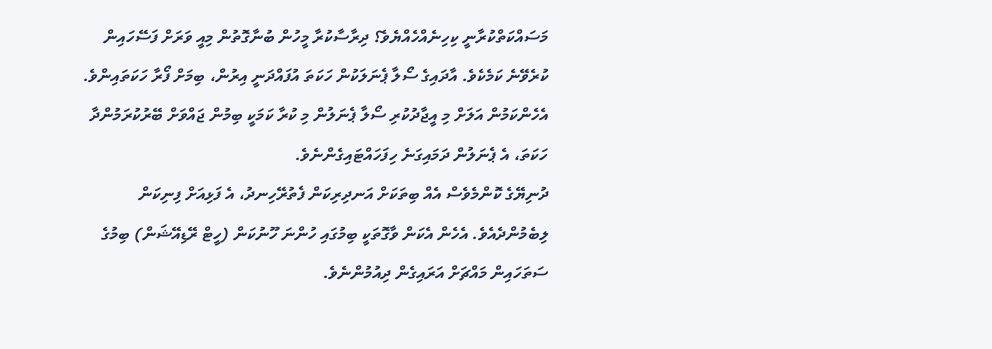މަސައްކަތްކުރާނީ ކިހިނެއްހެއްޔެވެ؟ ދިރާސާކުރާ މީހުން ބުނާގޮތުން މިއީ ވަރަށް ފަސޭހައިން ކުރެވޭނެ ކަމެކެވެ. އާދައިގެ ސޯލާ ޕެނަލަކުން ހަކަތަ އުފައްދަނީ އިރުން، ބިމަށް ފޯރާ ހަކަތައިންވެ. އެހެންކަމުން އަލަށް މި އީޖާދުކުރި ސޯލާ ޕެނަލުން މި ކުރާ ކަމަކީ ބިމުން ޖައްވަށް ބޭރުކުރަމުންދާ ހަކަތަ، އެ ޕެނަލުން ދަމައިގަނެ ހިފަހައްޓައިގެންނެވެ.
ދުނިޔޭގެ ކޮންމެވެސް އެއް ބިތަކަށް އަނދިރިކަން ފެތުރޭހިނދު، އެ ފަޅިއަށް ފިނިކަން ލިބެމުންދެއެވެ. އެހެން އެކަން ވާގޮތަކީ ބިމުގައި ހުންނަ ހޫނުކަން (ހީޓް ރޭޑިއޭޝަން) ބިމުގެ ސަތަހައިން މައްޗަށް އަރައިގެން ދިއުމުންނެވެ.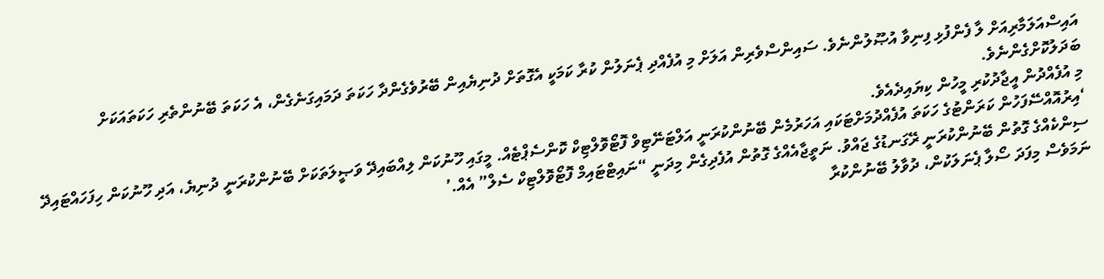އައިސްއަލަމާރިއަށް ލާ ފެންފުޅި ފިނިވާ އުޞޫލުންނެވެ. ސައިންސްވެރިން އަލަށް މި އުފެއްދި ޕެނަލުން ކުރާ ކަމަކީ އެގޮތަށް ދުނިޔެއިން ބޭރުވެގެންދާ ހަކަތަ ދަމައިގަނެގެން، އެ ހަކަތަ ބޭނުންތެރި ހަކަތައަކަށް ބަދަލުކޮށްގެންނެވެ.
މި އުފެއްދުން އީޖާދުކުރި މީހުން ކިޔައިދެއެވެ.
‘އިރުއޮއްސޭފަހުން ކަރަންޓުގެ ހަކަތަ އުފެއްދުމަށްޓަކައި އަހަރުމެން ބޭނުންކުރަނީ އަލްޓަނޭޓިވް ފޮޓޯވޮލްޓިކް ކޮންސެޕްޓެއް. މީގައި ހޫނުކަން ލިއްބައިދޭ ވަޞީލަތަކަށް ބޭނުންކުރަނީ ދުނިޔެ، އަދި ހޫނުކަން ހިފަހައްޓައިދޭ ސިންކެއްގެ ގޮތުން ބޭނުންކުރަނީ ރޭގަނޑުގެ ޖައްވު. ނަތީޖާއެއްގެ ގޮތުން އުފެދިގެން މިދަނީ “ނައިޓްޓައިމް ފޮޓޯވޮލްޓިކް ސެލް” އެއް.’
ނަމަވެސް މިފަދަ ސޯލާ ޕެނަލަކުން، ދުވާލު ބޭނުންކުރާ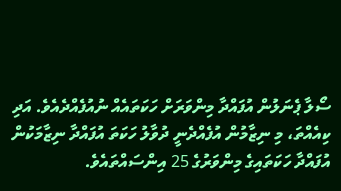ސޯލާ ޕެނަލުން އުފައްދާ މިންވަރަށް ހަކަތައެއް ނުއުފެއްދެއެވެ. އަދި ކިއެއްތަ، މި ނިޒާމުން އުފެއްދެނީ ދުވާލު ހަކަތަ އުފައްދާ ނިޒާމަކުން އުފައްދާ ހަކަތައިގެ މިންވަރުގެ 25 އިންސައްތައެވެ.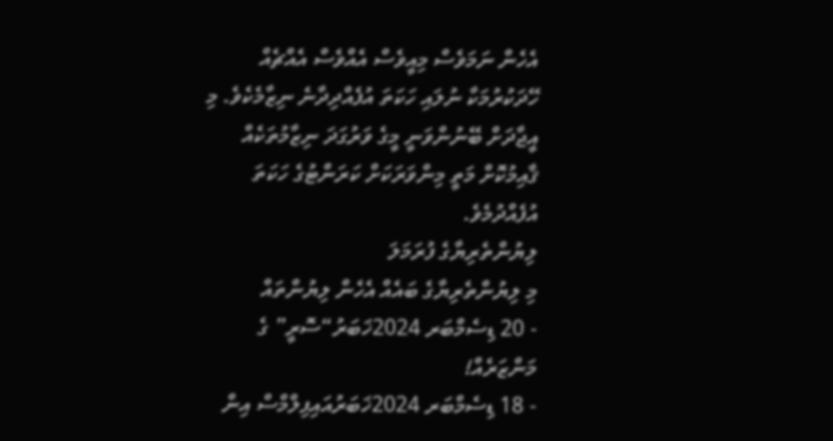އެހެން ނަމަވެސް މިއީވެސް އެއްވެސް އެއްޗެއް ހޭދަކުރުމަކާ ނުލައި ހަކަތަ އުފެއްދިދާނެ ނިޒާމެކެވެ. މި އީޖާދަށް ބޭނުންވަނީ މީގެ ވަރުގަދަ ނިޒާމުތަކެއް ޤާއިމުކޮށް މަތީ މިންވަރަކަށް ކަރަންޓުގެ ހަކަތަ އުފެއްދުމެވެ.
ލިޔުންތެރިޔާގެ ފުރަމަލަ
މި ލިޔުންތެރިޔާގެ ބައެއް އެހެން ލިޔުންތައް
- 20 ޑިސެމްބަރ 2024ޚަބަރު“ސޮރީ” ގެ މަންޒަރެއް!
- 18 ޑިސެމްބަރ 2024ޚަބަރުއައިފިލްމްސް އިން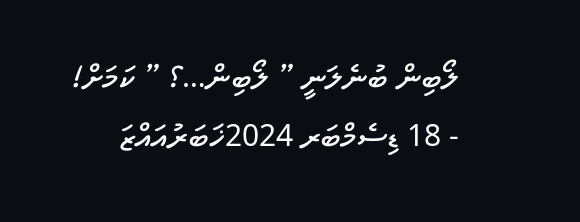ލޯބިން ބުނެލަނީ ” ލޯބިން…؟ ” ކަމަށް!
- 18 ޑިސެމްބަރ 2024ޚަބަރުއައްޒަ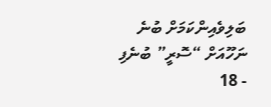ބަލިވެއިންކަމަށް ބުނެ ނަހޫއަށް “ސޮރީ” ބުނެފި
- 18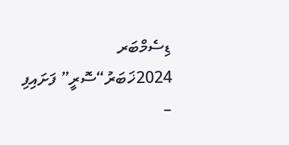ޑިސެމްބަރ 2024ޚަބަރު“ސޮރީ” ފަށައިފި –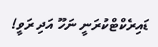ޑައިރެކްޓްކުރަނީ ނަހޫ އަދި ރަވީ!